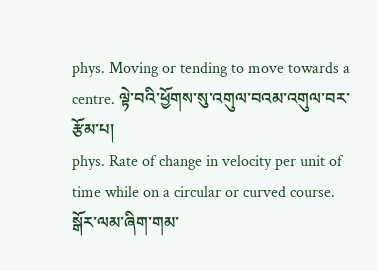phys. Moving or tending to move towards a centre. ལྟེ་བའི་ཕྱོགས་སུ་འགུལ་བའམ་འགུལ་བར་རྩོམ་པ།
phys. Rate of change in velocity per unit of time while on a circular or curved course. སྒོར་ལམ་ཞིག་གམ་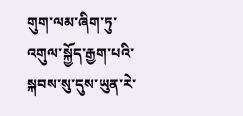གུག་ལམ་ཞིག་ཏུ་འགུལ་སྐྱོད་རྒྱག་པའི་སྐབས་སུ་དུས་ཡུན་རེ་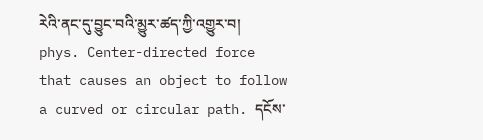རེའི་ནང་དུ་བྱུང་བའི་མྱུར་ཚད་ཀྱི་འགྱུར་བ།
phys. Center-directed force that causes an object to follow a curved or circular path. དངོས་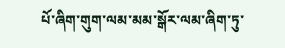པོ་ཞིག་གུག་ལམ་མམ་སྒོར་ལམ་ཞིག་ཏུ་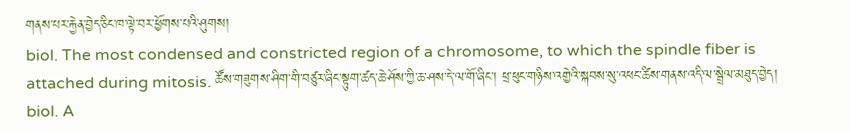གནས་པར་རྐྱེན་བྱེད་ཅིང་ཁ་ལྟེ་བར་ཕྱོགས་པའི་ཤུགས།
biol. The most condensed and constricted region of a chromosome, to which the spindle fiber is attached during mitosis. ཚོས་གཟུགས་ཤིག་གི་བཙུར་ཞིང་སྟུག་ཚད་ཆེ་ཤོས་ཀྱི་ཆ་ཤས་དེ་ལ་གོ་ཞིང་། ཕྲ་ཕུང་གཉིས་འགྱེའི་སྐབས་སུ་འཕང་ཚིས་གནས་འདི་ལ་སྦྲེལ་མཐུད་བྱེད།
biol. A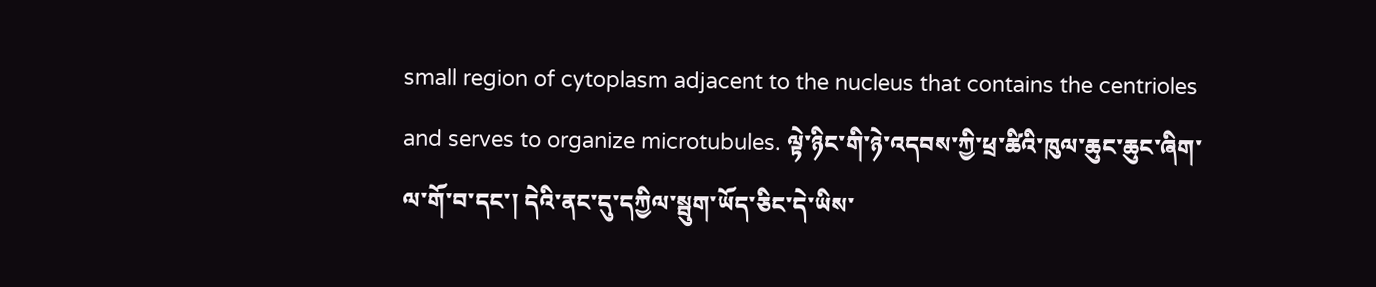small region of cytoplasm adjacent to the nucleus that contains the centrioles and serves to organize microtubules. ལྟེ་ཉིང་གི་ཉེ་འདབས་ཀྱི་ཕྲ་ཚིའི་ཁུལ་ཆུང་ཆུང་ཞིག་ལ་གོ་བ་དང་། དེའི་ནང་དུ་དཀྱིལ་སྦུག་ཡོད་ཅིང་དེ་ཡིས་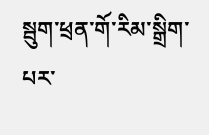སྦུག་ཕྲན་གོ་རིམ་སྒྲིག་པར་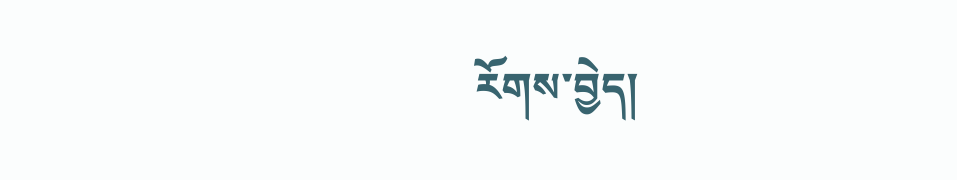རོགས་བྱེད།